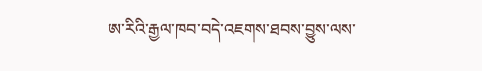ཨ་རིའི་རྒྱལ་ཁབ་བདེ་འཇགས་ཐབས་བྱུས་ལས་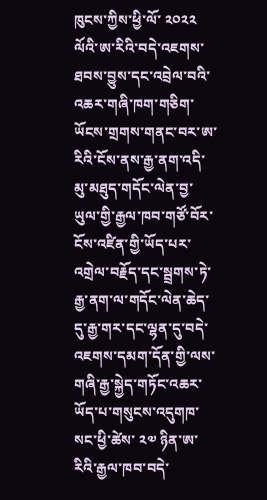ཁུངས་ཀྱིས་ཕྱི་ལོ་ ༢༠༢༢ ལོའི་ཨ་རིའི་བདེ་འཇགས་ཐབས་བྱུས་དང་འབྲེལ་བའི་འཆར་གཞི་ཁག་གཅིག་ཡོངས་གྲགས་གནང་བར་ཨ་རིའི་ངོས་ནས་རྒྱ་ནག་འདི་མུ་མཐུད་གདོང་ལེན་བྱ་ཡུལ་གྱི་རྒྱལ་ཁབ་གཙོ་བོར་ངོས་འཛིན་གྱི་ཡོད་པར་འགྲེལ་བརྗོད་དང་སྦྲགས་ཏེ་རྒྱ་ནག་ལ་གདོང་ལེན་ཆེད་དུ་རྒྱ་གར་དང་ལྷན་དུ་བདེ་འཇགས་དམག་དོན་གྱི་ལས་གཞི་རྒྱ་སྐྱེད་གཏོང་འཆར་ཡོད་པ་གསུངས་འདུགཁ་སང་ཕྱི་ཚེས་ ༢༧ ཉིན་ཨ་རིའི་རྒྱལ་ཁབ་བདེ་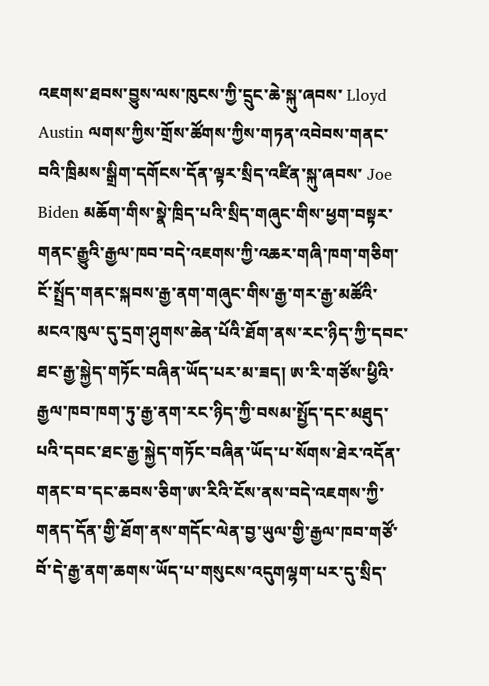འཇགས་ཐབས་བྱུས་ལས་ཁུངས་ཀྱི་དྲུང་ཆེ་སྐུ་ཞབས་ Lloyd Austin ལགས་ཀྱིས་གྲོས་ཚོགས་ཀྱིས་གཏན་འབེབས་གནང་བའི་ཁྲིམས་སྒྲིག་དགོངས་དོན་ལྟར་སྲིད་འཛིན་སྐུ་ཞབས་ Joe Biden མཆོག་གིས་སྣེ་ཁྲིད་པའི་སྲིད་གཞུང་གིས་ཕྱག་བསྟར་གནང་རྒྱུའི་རྒྱལ་ཁབ་བདེ་འཇགས་ཀྱི་འཆར་གཞི་ཁག་གཅིག་ངོ་སྤྲོད་གནང་སྐབས་རྒྱ་ནག་གཞུང་གིས་རྒྱ་གར་རྒྱ་མཚོའི་མངའ་ཁུལ་དུ་དྲག་ཤུགས་ཆེན་པོའི་ཐོག་ནས་རང་ཉིད་ཀྱི་དབང་ཐང་རྒྱ་སྐྱེད་གཏོང་བཞིན་ཡོད་པར་མ་ཟད། ཨ་རི་གཙོས་ཕྱིའི་རྒྱལ་ཁབ་ཁག་ཏུ་རྒྱ་ནག་རང་ཉིད་ཀྱི་བསམ་སྤྱོད་དང་མཐུད་པའི་དབང་ཐང་རྒྱ་སྐྱེད་གཏོང་བཞིན་ཡོད་པ་སོགས་ཐེར་འདོན་གནང་བ་དང་ཆབས་ཅིག་ཨ་རིའི་ངོས་ནས་བདེ་འཇགས་ཀྱི་གནད་དོན་གྱི་ཐོག་ནས་གདོང་ལེན་བྱ་ཡུལ་གྱི་རྒྱལ་ཁབ་གཙོ་བོ་དེ་རྒྱ་ནག་ཆགས་ཡོད་པ་གསུངས་འདུགལྷག་པར་དུ་སྲིད་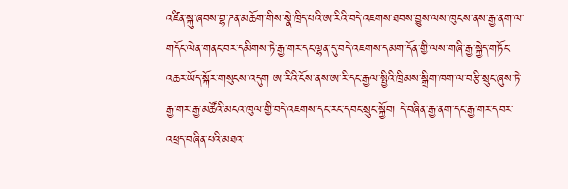འཛིན་སྐུ་ཞབས་བྷ་ཌན་མཆོག་གིས་སྣེ་ཁྲིད་པའི་ཨ་རིའི་བདེ་འཇགས་ཐབས་བྱུས་ལས་ཁུངས་ནས་རྒྱ་ནག་ལ་གདོང་ལེན་གནང་བར་དམིགས་ཏེ་རྒྱ་གར་དང་ལྷན་དུ་བདེ་འཇགས་དམག་དོན་གྱི་ལས་གཞི་རྒྱ་སྐྱེད་གཏོང་འཆར་ཡོད་སྐོར་གསུངས་འདུག ཨ་རིའི་ངོས་ནས་ཨ་རི་དང་རྒྱལ་སྤྱིའི་ཁྲིམས་སྒྲིག་ཁག་ལ་བརྩི་སྲུང་ཞུས་ཏེ་རྒྱ་གར་རྒྱ་མཚོའི་མངའ་ཁུལ་གྱི་བདེ་འཇགས་དང་རང་དབང་སྲུང་སྐྱོབ། དེ་བཞིན་རྒྱ་ནག་དང་རྒྱ་གར་དབར་འཕྲད་བཞིན་པའི་མཐའ་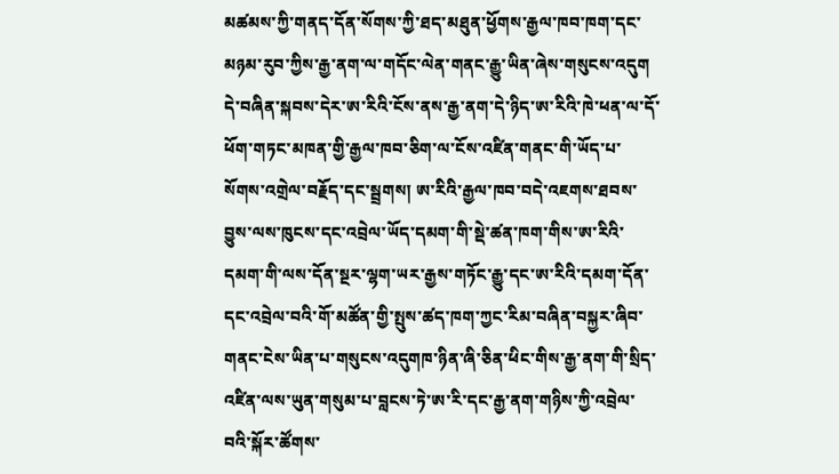མཚམས་ཀྱི་གནད་དོན་སོགས་ཀྱི་ཐད་མཐུན་ཕྱོགས་རྒྱལ་ཁབ་ཁག་དང་མཉམ་རུབ་ཀྱིས་རྒྱ་ནག་ལ་གདོང་ལེན་གནང་རྒྱུ་ཡིན་ཞེས་གསུངས་འདུག དེ་བཞིན་སྐབས་དེར་ཨ་རིའི་ངོས་ནས་རྒྱ་ནག་དེ་ཉིད་ཨ་རིའི་ཁེ་ཕན་ལ་དོ་ཕོག་གཏང་མཁན་གྱི་རྒྱལ་ཁབ་ཅིག་ལ་ངོས་འཛིན་གནང་གི་ཡོད་པ་སོགས་འགྲེལ་བརྗོད་དང་སྦྲགས། ཨ་རིའི་རྒྱལ་ཁབ་བདེ་འཇགས་ཐབས་བྱུས་ལས་ཁུངས་དང་འབྲེལ་ཡོད་དམག་གི་སྡེ་ཚན་ཁག་གིས་ཨ་རིའི་དམག་གི་ལས་དོན་སྔར་ལྷག་ཡར་རྒྱས་གཏོང་རྒྱུ་དང་ཨ་རིའི་དམག་དོན་དང་འབྲེལ་བའི་གོ་མཚོན་གྱི་སྤུས་ཚད་ཁག་ཀྱང་རིམ་བཞིན་བསྐྱར་ཞིབ་གནང་ངེས་ཡིན་པ་གསུངས་འདུགཁ་ཉིན་ཞི་ཅིན་ཕིང་གིས་རྒྱ་ནག་གི་སྲིད་འཛིན་ལས་ཡུན་གསུམ་པ་བླངས་ཏེ་ཨ་རི་དང་རྒྱ་ནག་གཉིས་ཀྱི་འབྲེལ་བའི་སྐོར་ཚོགས་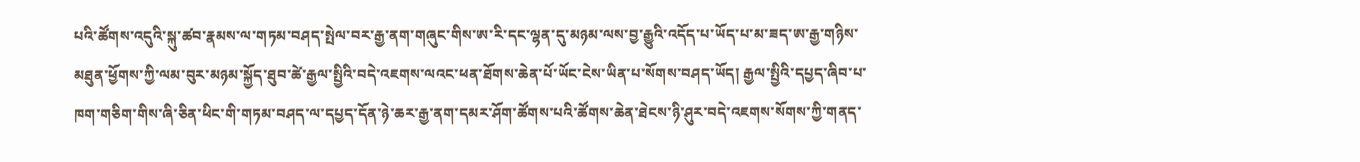པའི་ཚོགས་འདུའི་སྐུ་ཚབ་རྣམས་ལ་གཏམ་བཤད་སྤེལ་བར་རྒྱ་ནག་གཞུང་གིས་ཨ་རི་དང་ལྷན་དུ་མཉམ་ལས་བྱ་རྒྱུའི་འདོད་པ་ཡོད་པ་མ་ཟད་ཨ་རྒྱ་གཉིས་མཐུན་ཕྱོགས་ཀྱི་ལམ་བུར་མཉམ་སྐྱོད་ཐུབ་ཚེ་རྒྱལ་སྤྱིའི་བདེ་འཇགས་ལའང་ཕན་ཐོགས་ཆེན་པོ་ཡོང་ངེས་ཡིན་པ་སོགས་བཤད་ཡོད། རྒྱལ་སྤྱིའི་དཔྱད་ཞིབ་པ་ཁག་གཅིག་གིས་ཞི་ཅིན་ཕིང་གི་གཏམ་བཤད་ལ་དཔྱད་དོན་ཉེ་ཆར་རྒྱ་ནག་དམར་ཤོག་ཚོགས་པའི་ཚོགས་ཆེན་ཐེངས་ཉི་ཤུར་བདེ་འཇགས་སོགས་ཀྱི་གནད་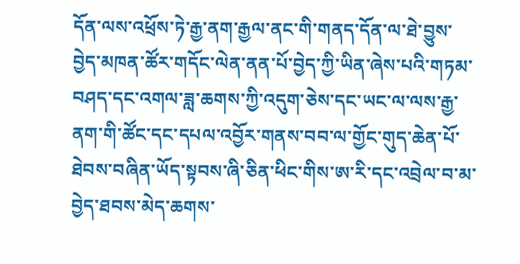དོན་ལས་འཕྲོས་ཏེ་རྒྱ་ནག་རྒྱལ་ནང་གི་གནད་དོན་ལ་ཐེ་བྱུས་བྱེད་མཁན་ཚོར་གདོང་ལེན་ནན་པོ་བྱེད་ཀྱི་ཡིན་ཞེས་པའི་གཏམ་བཤད་དང་འགལ་ཟླ་ཆགས་ཀྱི་འདུག་ཅེས་དང་ཡང་ལ་ལས་རྒྱ་ནག་གི་ཚོང་དང་དཔལ་འབྱོར་གནས་བབ་ལ་གྱོང་གུད་ཆེན་པོ་ཐེབས་བཞིན་ཡོད་སྟབས་ཞི་ཅིན་ཕིང་གིས་ཨ་རི་དང་འབྲེལ་བ་མ་བྱེད་ཐབས་མེད་ཆགས་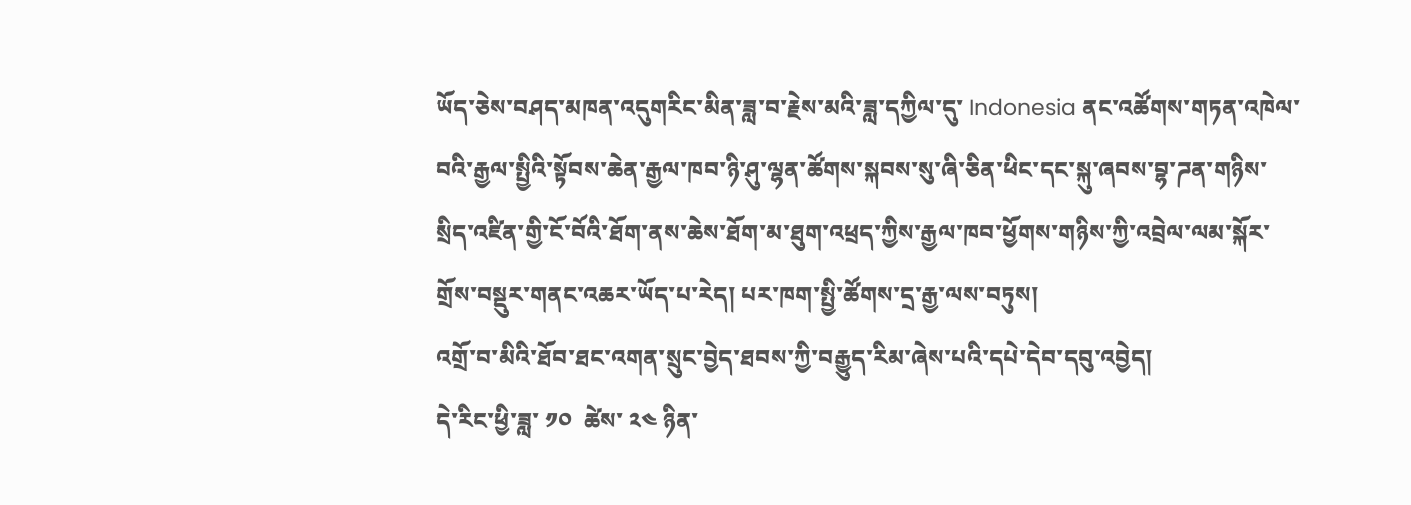ཡོད་ཅེས་བཤད་མཁན་འདུགརིང་མིན་ཟླ་བ་རྗེས་མའི་ཟླ་དཀྱིལ་དུ་ Indonesia ནང་འཚོགས་གཏན་འཁེལ་བའི་རྒྱལ་སྤྱིའི་སྟོབས་ཆེན་རྒྱལ་ཁབ་ཉི་ཤུ་ལྷན་ཚོགས་སྐབས་སུ་ཞི་ཅིན་ཕིང་དང་སྐུ་ཞབས་བྷ་ཌན་གཉིས་སྲིད་འཛིན་གྱི་ངོ་བོའི་ཐོག་ནས་ཆེས་ཐོག་མ་ཐུག་འཕྲད་ཀྱིས་རྒྱལ་ཁབ་ཕྱོགས་གཉིས་ཀྱི་འབྲེལ་ལམ་སྐོར་གྲོས་བསྡུར་གནང་འཆར་ཡོད་པ་རེད། པར་ཁག་སྤྱི་ཚོགས་དྲ་རྒྱ་ལས་བཏུས།
འགྲོ་བ་མིའི་ཐོབ་ཐང་འགན་སྲུང་བྱེད་ཐབས་ཀྱི་བརྒྱུད་རིམ་ཞེས་པའི་དཔེ་དེབ་དབུ་འབྱེད།
དེ་རིང་ཕྱི་ཟླ་ ༡༠  ཚེས་ ༢༤ ཉིན་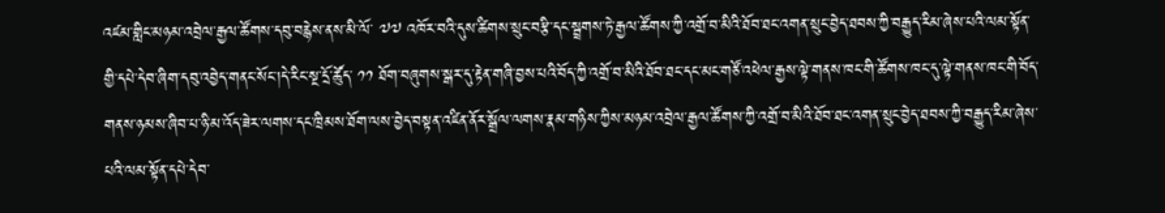འཛམ་གླིང་མཉམ་འབྲེལ་རྒྱལ་ཚོགས་དབུ་བརྙེས་ནས་མི་ལོ་ ༧༧ འཁོར་བའི་དུས་ཚིགས་སྲུང་བརྩི་དང་སྦྲགས་ཏེ་རྒྱལ་ཚོགས་ཀྱི་འགྲོ་བ་མིའི་ཐོབ་ཐང་འགན་སྲུང་བྱེད་ཐབས་ཀྱི་བརྒྱུད་རིམ་ཞེས་པའི་ལམ་སྟོན་གྱི་དཔེ་དེབ་ཞིག་དབུ་འབྱེད་གནང་སོང་།དེ་རིང་སྔ་དྲོ་ཚོུད་ ༡༡ ཐོག་བཞུགས་སྒར་དུ་རྟེན་གཞི་བྱས་པའི་བོད་ཀྱི་འགྲོ་བ་མིའི་ཐོབ་ཐང་དང་མང་གཙོ་འཕེལ་རྒྱས་ལྟེ་གནས་ཁང་གི་ཚོགས་ཁང་དུ་ལྟེ་གནས་ཁང་གི་བོད་གནས་ཉམས་ཞིབ་པ་ཉི་མ་འོད་ཟེར་ལགས་དང་ཁྲིམས་ཐོག་ལས་བྱེད་བསྟན་འཛིན་ནོར་སྒྲོལ་ལགས་རྣམ་གཉིས་ཀྱིས་མཉམ་འབྲེལ་རྒྱལ་ཚོགས་ཀྱི་འགྲོ་བ་མིའི་ཐོབ་ཐང་འགན་སྲུང་བྱེད་ཐབས་ཀྱི་བརྒྱུད་རིམ་ཞེས་པའི་ལམ་སྟོན་དཔེ་དེབ་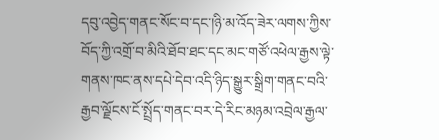དབུ་འབྱེད་གནང་སོང་བ་དང་།ཉི་མ་འོད་ཟེར་ལགས་ཀྱིས་བོད་ཀྱི་འགྲོ་བ་མིའི་ཐོབ་ཐང་དང་མང་གཙོ་འཕེལ་རྒྱས་ལྟེ་གནས་ཁང་ནས་དཔེ་དེབ་འདི་ཉིད་སྒྱུར་སྒྲིག་གནང་བའི་རྒྱབ་ལྗོངས་ངོ་སྤྲོད་གནང་བར་དེ་རིང་མཉམ་འབྲེལ་རྒྱལ་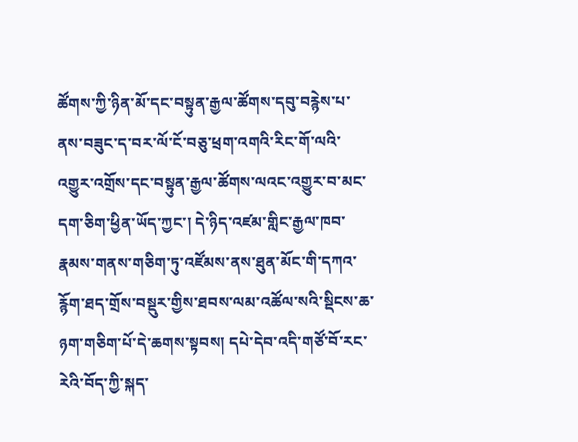ཚོགས་ཀྱི་ཉིན་མོ་དང་བསྟུན་རྒྱལ་ཚོགས་དབུ་བརྙེས་པ་ནས་བཟུང་ད་བར་ལོ་ངོ་བཅུ་ཕྲག་འགའི་རིང་གོ་ལའི་འགྱུར་འགྲོས་དང་བསྟུན་རྒྱལ་ཚོགས་ལའང་འགྱུར་བ་མང་དག་ཅིག་ཕྱིན་ཡོད་ཀྱང་། དེ་ཉིད་འཛམ་གླིང་རྒྱལ་ཁབ་རྣམས་གནས་གཅིག་ཏུ་འཛོམས་ནས་ཐུན་མོང་གི་དཀའ་རྙོག་ཐད་གྲོས་བསྡུར་གྱིས་ཐབས་ལམ་འཚོལ་སའི་སྡིངས་ཆ་ཉག་གཅིག་པོ་དེ་ཆགས་སྟབས། དཔེ་དེབ་འདི་གཙོ་བོ་རང་རེའི་བོད་ཀྱི་སྐད་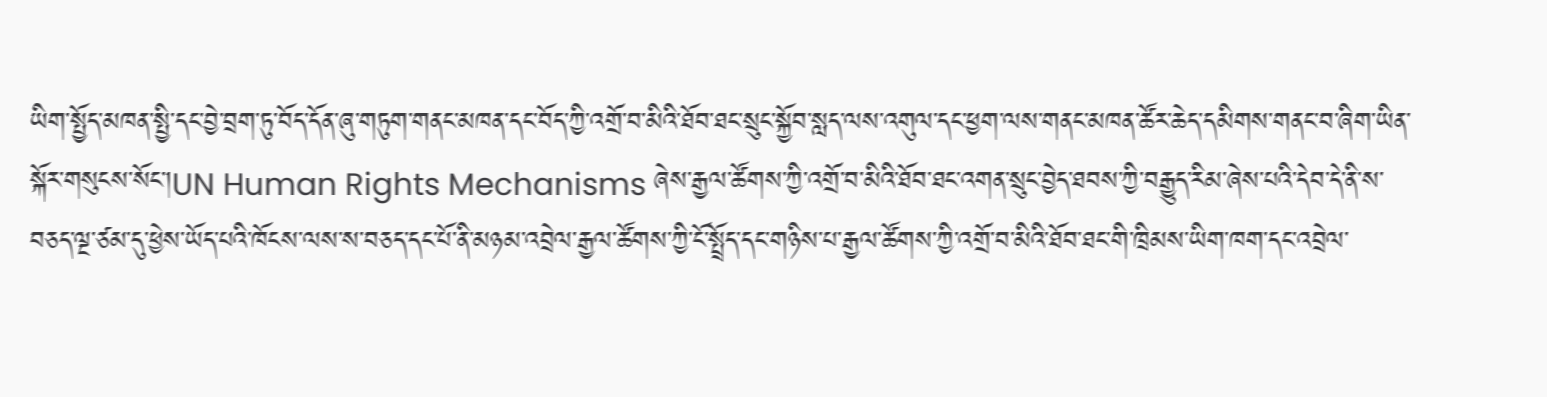ཡིག་སྤྱོད་མཁན་སྤྱི་དང་བྱེ་བྲག་ཏུ་བོད་དོན་ཞུ་གཏུག་གནང་མཁན་དང་བོད་ཀྱི་འགྲོ་བ་མིའི་ཐོབ་ཐང་སྲུང་སྐྱོབ་སླད་ལས་འགུལ་དང་ཕྱག་ལས་གནང་མཁན་ཚོར་ཆེད་དམིགས་གནང་བ་ཞིག་ཡིན་སྐོར་གསུངས་སོང་།UN Human Rights Mechanisms ཞེས་རྒྱལ་ཚོགས་ཀྱི་འགྲོ་བ་མིའི་ཐོབ་ཐང་འགན་སྲུང་བྱེད་ཐབས་ཀྱི་བརྒྱུད་རིམ་ཞེས་པའི་དེབ་དེ་ནི་ས་བཅད་ལྔ་ཙམ་དུ་ཕྱེས་ཡོད་པའི་ཁོངས་ལས་ས་བཅད་དང་པོ་ནི་མཉམ་འབྲེལ་རྒྱལ་ཚོགས་ཀྱི་ངོ་སྤྲོད་དང་གཉིས་པ་རྒྱལ་ཚོགས་ཀྱི་འགྲོ་བ་མིའི་ཐོབ་ཐང་གི་ཁྲིམས་ཡིག་ཁག་དང་འབྲེལ་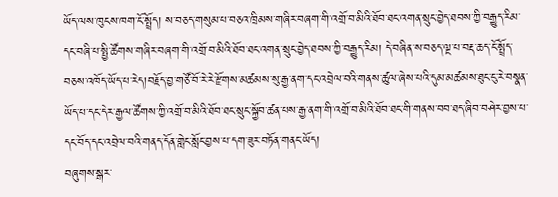ཡོད་ལས་ཁུངས་ཁག་ངོ་སྤྲོད། ས་བཅད་གསུམ་པ་བཅའ་ཁྲིམས་གཞིར་བཞག་གི་འགྲོ་བ་མིའི་ཐོབ་ཐང་འགན་སྲུང་བྱེད་ཐབས་ཀྱི་བརྒྱུད་རིམ་དང་བཞི་པ་སྤྱི་ཚོགས་གཞིར་བཞག་གི་འགྲོ་བ་མིའི་ཐོབ་ཐང་འགན་སྲུང་བྱེད་ཐབས་ཀྱི་བརྒྱུད་རིམ། དེ་བཞིན་ས་བཅད་ལྔ་པ་བརྡ་ཆད་ངོ་སྤྲོད་བཅས་འཁོད་ཡོད་པ་རེད།བརྗོད་བྱ་གཙོ་བོ་རེ་རེ་རྫོགས་མཚམས་སུ་རྒྱ་ནག་དང་འབྲེལ་བའི་གནས་ཚུལ་ཞེས་པའི་དུམ་མཚམས་ཐུང་ངུ་རེ་བསྣན་ཡོད་པ་དང་དེར་རྒྱལ་ཚོགས་ཀྱི་འགྲོ་བ་མིའི་ཐོབ་ཐང་སྲུང་སྐྱོབ་ཚན་པས་རྒྱ་ནག་གི་འགྲོ་བ་མིའི་ཐོབ་ཐང་གི་གནས་བབ་ཐད་ཞིབ་བཤེར་བྱས་པ་དང་བོད་དང་འབྲེལ་བའི་གནད་དོན་གླེང་སློང་བྱས་པ་དག་ཟུར་བཏོན་གནང་ཡོད།
བཞུགས་སྒར་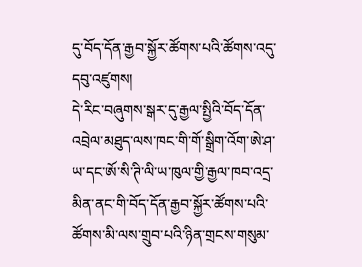དུ་བོད་དོན་རྒྱབ་སྐྱོར་ཚོགས་པའི་ཚོགས་འདུ་དབུ་འཛུགས།
དེ་རིང་བཞུགས་སྒར་དུ་རྒྱལ་སྤྱིའི་བོད་དོན་འབྲེལ་མཐུད་ལས་ཁང་གི་གོ་སྒྲིག་འོག་ཨེ་ཤ་ཡ་དང་ཨོ་སི་ཊི་ལི་ཡ་ཁུལ་གྱི་རྒྱལ་ཁབ་འདྲ་མིན་ནང་གི་བོད་དོན་རྒྱབ་སྐྱོར་ཚོགས་པའི་ཚོགས་མི་ལས་གྲུབ་པའི་ཉིན་གྲངས་གསུམ་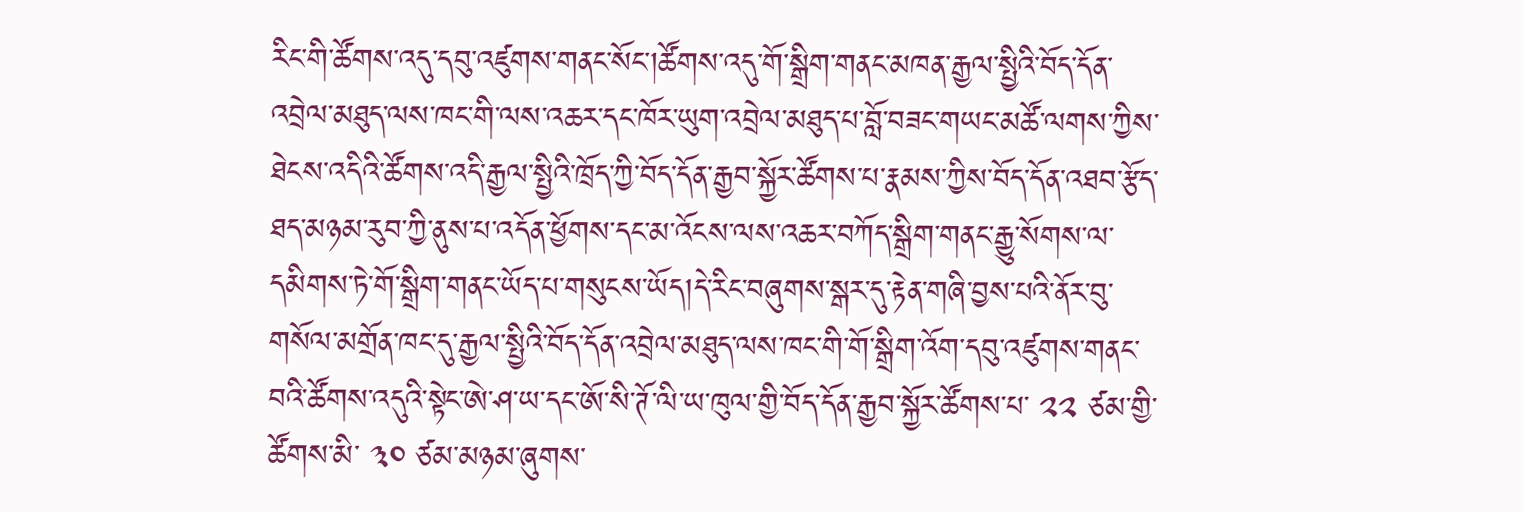རིང་གི་ཚོགས་འདུ་དབུ་འཛུགས་གནང་སོང་།ཚོགས་འདུ་གོ་སྒྲིག་གནང་མཁན་རྒྱལ་སྤྱིའི་བོད་དོན་འབྲེལ་མཐུད་ལས་ཁང་གི་ལས་འཆར་དང་ཁོར་ཡུག་འབྲེལ་མཐུད་པ་བློ་བཟང་གཡང་མཚོ་ལགས་ཀྱིས་ཐེངས་འདིའི་ཚོགས་འདི་རྒྱལ་སྤྱིའི་ཁྲོད་ཀྱི་བོད་དོན་རྒྱབ་སྐྱོར་ཚོགས་པ་རྣམས་ཀྱིས་བོད་དོན་འཐབ་རྩོད་ཐད་མཉམ་རུབ་ཀྱི་ནུས་པ་འདོན་ཕྱོགས་དང་མ་འོངས་ལས་འཆར་བཀོད་སྒྲིག་གནང་རྒྱུ་སོགས་ལ་དམིགས་ཏེ་གོ་སྒྲིག་གནང་ཡོད་པ་གསུངས་ཡོད།དེ་རིང་བཞུགས་སྒར་དུ་རྟེན་གཞི་བྱས་པའི་ནོར་བུ་གསོལ་མགྲོན་ཁང་དུ་རྒྱལ་སྤྱིའི་བོད་དོན་འབྲེལ་མཐུད་ལས་ཁང་གི་གོ་སྒྲིག་འོག་དབུ་འཛུགས་གནང་བའི་ཚོགས་འདུའི་སྟེང་ཨེ་ཤ་ཡ་དང་ཨོ་སི་ཊོ་ལི་ཡ་ཁུལ་གྱི་བོད་དོན་རྒྱབ་སྐྱོར་ཚོགས་པ་ ༢༢ ཙམ་གྱི་ཚོགས་མི་ ༣༠ ཙམ་མཉམ་ཞུགས་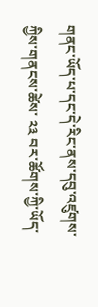གནང་ཡོད་པ་དང་དེ་རིང་ནས་དབུ་འཛུགས་ཀྱིས་གནངས་ཚེས་ ༢༣ བར་ཚོགས་ཀྱི་ཡོད་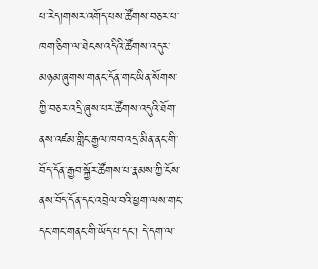པ་རེད།གསར་འགོད་པས་ཚོགས་བཅར་པ་ཁག་ཅིག་ལ་ཐེངས་འདིའི་ཚོགས་འདུར་མཉམ་ཞུགས་གནང་དོན་གང་ཡིན་སོགས་ཀྱི་བཅར་འདྲི་ཞུས་པར་ཚོགས་འདུའི་ཐོག་ནས་འཛམ་གླིང་རྒྱལ་ཁབ་འདྲ་མིན་ནང་གི་བོད་དོན་རྒྱབ་སྐྱོར་ཚོགས་པ་རྣམས་ཀྱི་ངོས་ནས་བོད་དོན་དང་འབྲེལ་བའི་ཕྱག་ལས་གང་དང་གང་གནང་གི་ཡོད་པ་དང་། དེ་དག་ལ་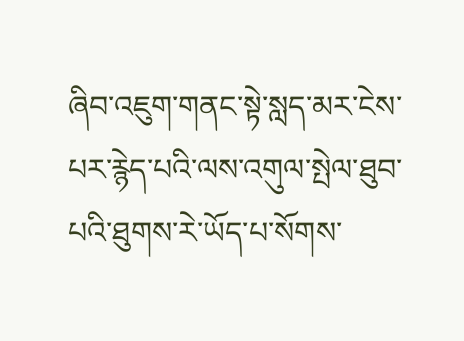ཞིབ་འཇུག་གནང་སྟེ་སླད་མར་ངེས་པར་རྙེད་པའི་ལས་འགུལ་སྤེལ་ཐུབ་པའི་ཐུགས་རེ་ཡོད་པ་སོགས་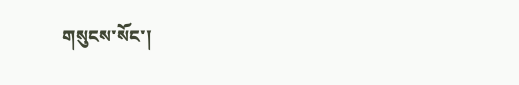གསུངས་སོང་།